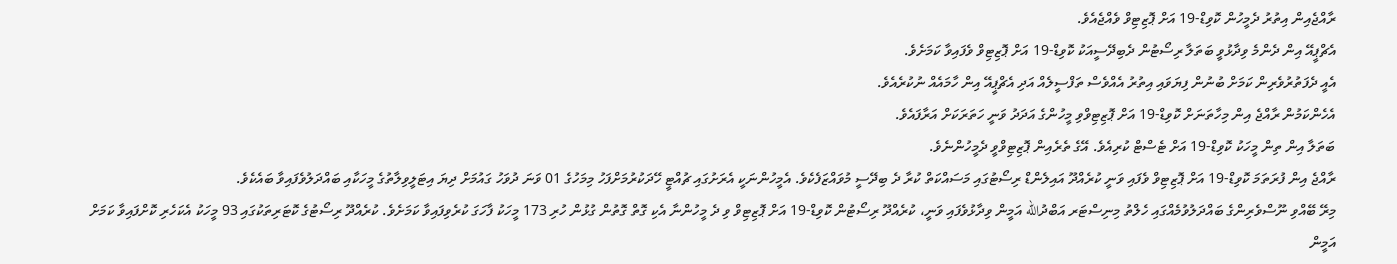ރާއްޖެއިން އިތުރު ދެމީހުން ކޮވިޑް-19 އަށް ޕޮޒިޓިވް ވެއްޖެއެވެ.
އެޗްޕީއޭ އިން ދެންމެ ވިދާޅުވީ ބަތަލާ ރިސޯޓުން ދެބިދޭސީއަކު ކޮވިޑް-19 އަށް ޕޮޒިޓިވް ވެފައިވާ ކަމަށެވެ.
އެއީ ދެފަތުރުވެރިން ކަމަށް ބުނުން ފިޔަވައި އިތުރު އެއްވެސް ތަފްސީލެއް އަދި އެޗްޕީއޭ އިން ހާމައެއް ނުކުރެއެވެ.
އެހެންކަމުން ރާއްޖެ އިން މިހާތަނަށް ކޮވިޑް-19 އަށް ޕޮޒިޓިވްވި މީހުންގެ އަދަދު ވަނީ ހަތަރަކަށް އަރާފައެވެ.
ބަތަލާ އިން ތިން މީހަކު ކޮވިޑް-19 އަށް ޓެސްޓް ކުރިއެވެ. އޭގެ ތެރެއިން ޕޮޒިޓިވްވީ ދެމީހުންނެވެ.
ރާއްޖެ އިން ފުރަތަމަ ކޮވިޑް-19 އަށް ޕޮޒިޓިވް ވެފައި ވަނީ ކުރެއްދޫ އައިލެންޑް ރިސޯޓުގައި މަސައްކަތް ކުރާ ދެ ބިދޭސީ މުވައްޒަފެކެވެ. އެމީހުންނަކީ އެރަށުގައި ޗުއްޓީ ހޭދަކުރުމަށްފަހު މިމަހުގެ 01 ވަނަ ދުވަހު ގައުމަށް ދިޔަ އިޓަލީވިލާތުގެ މީހަކާއި ބައްދަލުވެފައިވާ ބައެކެވެ.
މިރޭ ބޭއްވި ނޫސްވެރިންގެ ބައްދަލުވުމެއްގައި ހެލްތު މިނިސްޓަރ އަބްދުالله އަމީން ވިދާޅުވެފައި ވަނީ، ކުރެއްދޫ ރިސޯޓުން ކޮވިޑް-19 އަށް ޕޮޒިޓިވް ވި ދެ މީހުންނާ އެކި ގޮތް ގޮތުން ގުޅުން ހުރި 173 މީހަކު ފާހަގަ ކުރެވިފައިވާ ކަމަށެވެ. ކުރެއްދޫ ރިސޯޓުގެ ކޮޓަރިތަކުގައި 93 މީހަކު އެކަހެރި ކޮށްފައިވާ ކަމަށް އަމީން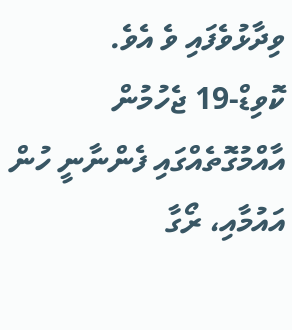ވިދާޅުވެފައި ވެ އެވެ.
ކޮވިޑް-19 ޖެހުމުން އާއްމުގޮތެއްގައި ފެންނާނީ ހުން އައުމާއި، ރޯގާ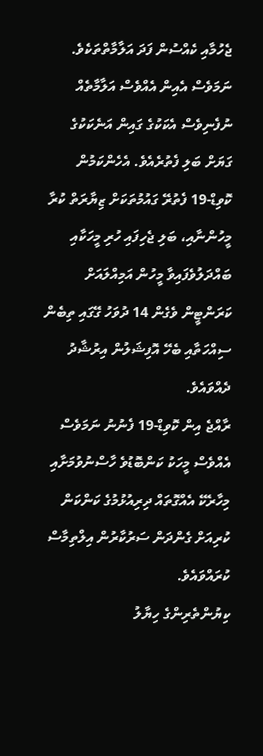ޖެހުމާއި ކެއްސުން ފަދަ އަލާމާތްތަކެވެ. ނަމަވެސް އެއިން އެއްވެސް އަލާމާތެއް ނުފެނިވެސް އެކަކުގެ ގައިން އަނެކަކުގެ ގަޔަށް ބަލި ފެތުރެއެވެ. އެހެންކަމުން ކޮވިޑް-19 ފެތުރޭ ގައުމުތަކަށް ޒިޔާރަތް ކުރާ މީހުންނާއި، ބަލި ޖެހިފައި ހުރި މީހަކާއި ބައްދަލުވެފައިވާ މީހުން އަމިއްލައަށް ކަރަންޓީން ވެގެން 14 ދުވަހު ގޭގައި ތިބެން ސިއްހަތާއި ބެހޭ އޮފިޝަލުން އިރުޝާދު ދެއްވައެވެ.
ރާއްޖެ އިން ކޮވިޑް-19 ފެނުނު ނަމަވެސް އެއްވެސް މީހަކު ކަންބޮޑުވެ ހާސްނުވުމަށާއި މިހާރެކޭ އެއްގޮތައް ދިރިއުޅުމުގެ ކަންކަން ކުރިއަށް ގެންދަން ސަރުކާރުން އިލްތިމާސް ކުރައްވައެވެ.
ކިޔުންތެރިންގެ ހިޔާލު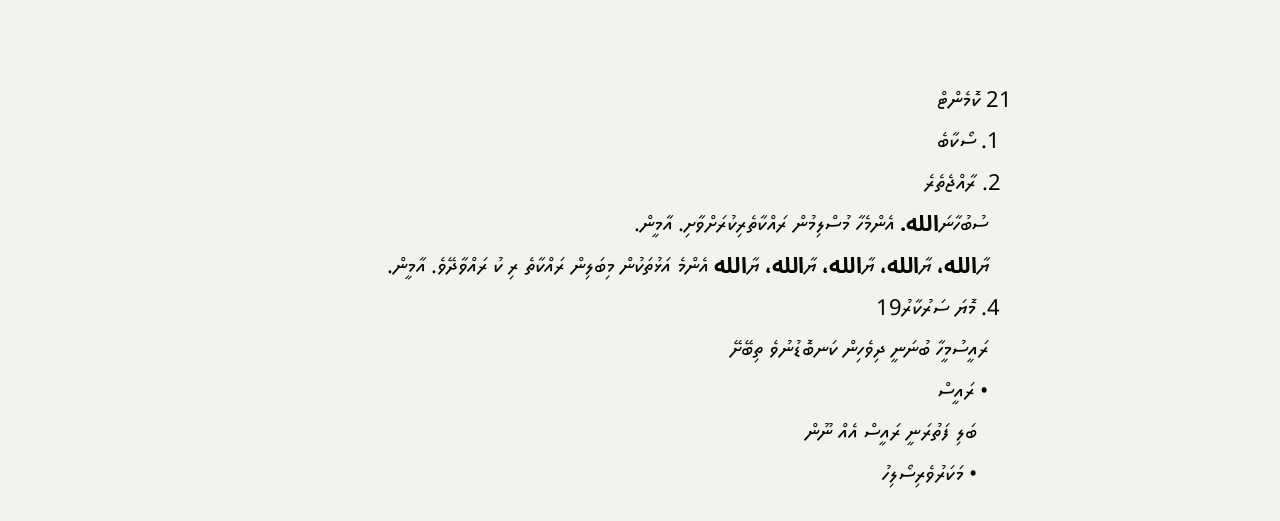21 ކޮމެންޓް
  1. ސޯކާބެ
  2. ރާއްޖެތެރެ
    ސުބުހާނަالله. އެންމެހާ މުސްލިމުން ރައްކާތެރިކުރަށްވާށި. އާމީން.
    ޔާالله، ޔާالله، ޔާالله، ޔާالله، ޔާالله އެންމެ އަޅުތަކުން މިބަލިން ރައްކާތެ ރި ކު ރައްވާދޭވެ. އާމީން.
  4. މޮޔަ ސަރުކާރު19
    ރައީސުމީހާ ބުނަނީ ދިވެހިން ކަނބޮޑުނުވެ ތިބޭށޭ
    • ރައީސް
      ބަލި ފަތުރަނީ ރައީސް އެއް ނޫން
      • މަކަރުވެރިސޯލިހު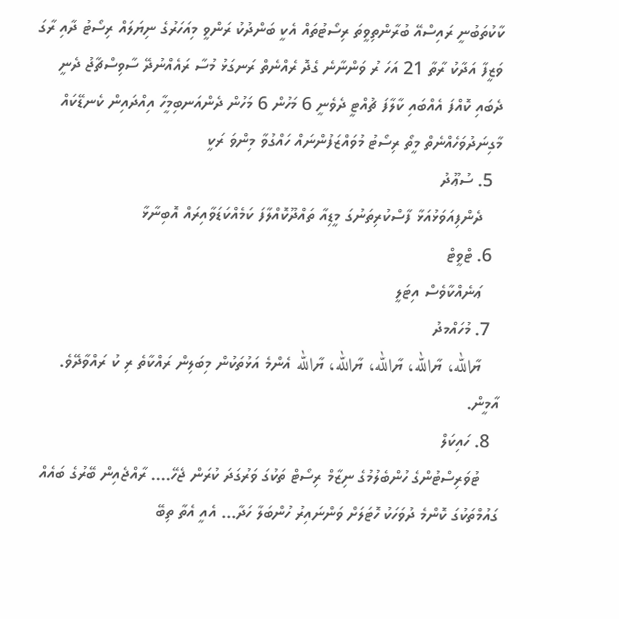ކާކުތަބުނީ ރައިސްއޭ ބުރާންތިވީތަ ރިސޯޓުތައް އެކީ ބަންދުކު ރަންވީ މިއަހަރުގެ ނިޔަލައް ރިސޯޓު ދާއި ރާގަ ވަޒީފާ އަދާކު ރާތާ 21 އަހަ ރު ވަންނާނެ ގެދޮ ރެއްނެތް ރަނގަޅު މުސާ ރައެއްނުދޭ ސާވިސްޗާޖު ދެނީ ދެބައި ކޮއްފަ އެއްބައި ކާލާފަ ޗުއްޓީ ދެވެނީ 6 މަހުން 6 މަހުން ދެންއަނބިމީހާ އިއްދައިން ކެނޑޭކައް މާގިނަދުވަހެއްނެތް މީތޯ ރިސޯޓު މުވައްޒަފުންނައް ހައްގުވާ މިންވަ ރަކީ
  5. ސުޢޫދު
    ދެންފިއަވަޅުއަޅާ ފާސްކުރިތަނުގަ މީޑިއާ ތައްދޫކޮއްލާފަ ކަމެއްކަޑަވާއިރައް އޮބިނާޅާ
  6. ޓްވީޓް
    ޢަނެއްކާވެސް އިޓަލީ
  7. މުހައްމދު
    ޔާالله، ޔާالله، ޔާالله، ޔާالله، ޔާالله އެންމެ އަޅުތަކުން މިބަލިން ރައްކާތެ ރި ކު ރައްވާދޭވެ. އާމީން.
  8. ހައިކަލް
    ޓުވަރިސްޓުންގެ ހުންބެލުމުގެ ނިޒާމް ރިސޯޓް ތަކުގަ ވަރުގަދަ ކުރަން ޖެހޭ.... ރާއްޖެއިން ބޭރުގެ ބައެއް ގައުމްތަކުގަ ކޮންމެ ދުވަހަކު ހޮޓަލަށް ވަންނައިރު ހުންބަލާ ހަދާ... އެއީ އެތާ ތިބޭ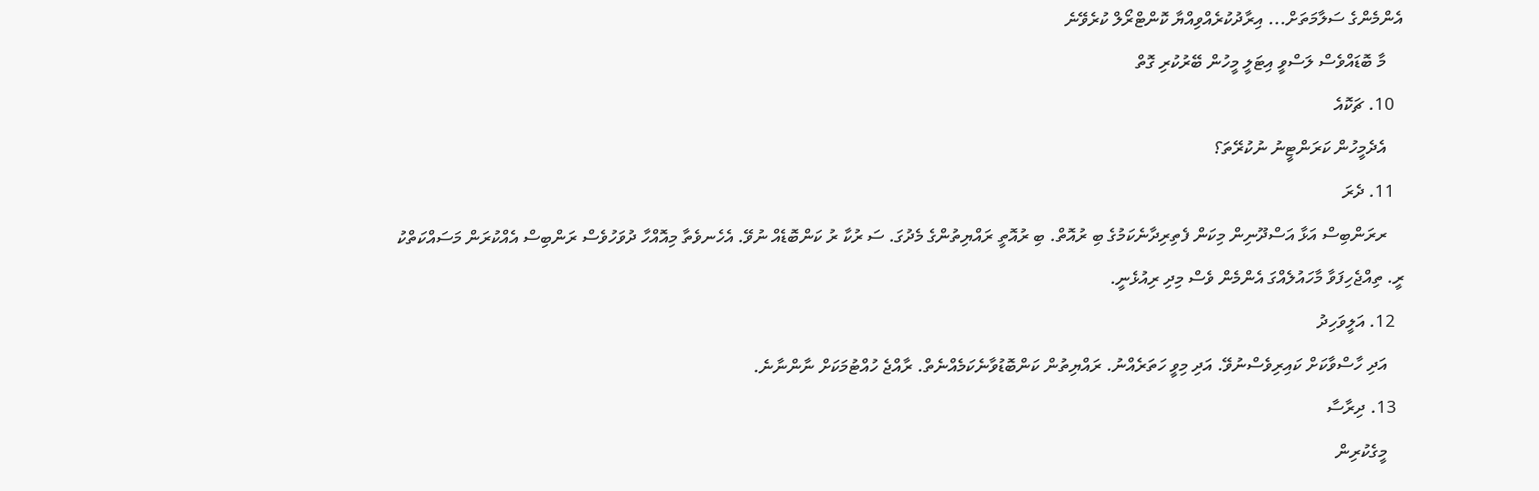އެންމެންގެ ސަލާމަތަށް... އިރާދުކުރެއްވިއްޔާ ކޮންޓްރޯލް ކުރެވޭނެ
    މާ ބޮޑައްވެސް ލަސްވީ އިޓަލީ މީހުން ބޭރުކުރި ގޮތް
  10. ޗަކޮއެ
    އެދެމީހުން ކަރަންޓީނު ނުކުރޭތަ؟
  11. ދެރަ
    ރރަންބިސް އަޅާ އަސްދޫނިން މިކަން ފެތިރިދާނެކަމުގެ ބި ރުއޮތް. ބި ރުއޮތީ ރައްޔިތުންގެ މެދުގަ. ސަ ރުކާ ރު ކަންބޮޑެއް ނުވޭ. އެހެނވެތާ މިއޮއްހާ ދުވަހުވެސް ރަންބިސް އެއްކުރަން މަސައްކަތްކު ރީ. ތިއްޖެހިފަވާ މާހައުލެއްގަ އެންމެން ވެސް މިދި ރިއުޅެނީ.
  12. އަލީވަހިދު
    އަދި ހާސްވާކަށް ކައިރިވެސްނުވޭ. އަދި މިވީ ހަތަރެއްނު. ރައްޔިތުން ކަންބޮޑުވާނެކަމެއްނެތް. ރާއްޖެ ހުއްޓުމަކަށް ނާންނާނެ.
  13. ދިރާސާ
    މީގެކުރިން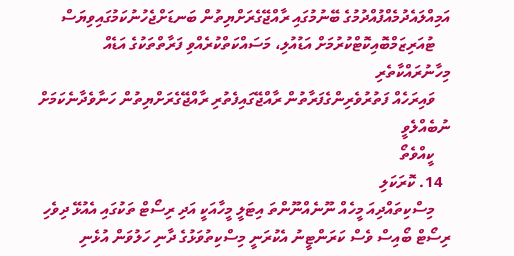އަމިއްލައެދުމެއްފުއްދުމުގެ ބޭނުމުގައި ރާއްޖޭގެރަށްޔިތުން ބަނޑަށްޖެހުނުކަމުގައިވިޔަސް
    ޓުއަރިޒަމްބޮއިކޮޓްކުރުމަށް އަޑުއުލި، މަސައްކަތްކުރެއްވި ފަރާތްތަކުގެ އަޑެއް މިހާނުރައްކާތެރި
    ވައިރަހެއް ފަތުރުވެރިންގެފަރާތުން ރާއްޖޭގައިފެތުރި ރާއްޖޭގެރަށްޔިތުން ހަނާވެދާނެކަމަށް ނުބެއްލެވީ
    ކީއްވެތޯ
  14. ކޮރަކަލި
    މިސްކިތައްދިއަ މީހެއް ނޫނެއްނޫންތަ އިޓަލީ މީހާއަކީ އަދި ރިސޯޓް ތަކުގައި އެއުޅޭ ދިވެހި ރިސޯޓް ބޯއިސް ވެސް ކަރަންޓީނު އެކުރަނީ މިސްކިތުވަޅުގެ ދާނި ހަލުވަން އުޅެނި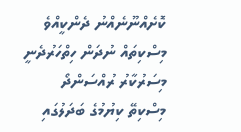ކޮށެއްނޫނެއްނު ދެންކީއްވެ މިސްކިތައް ނުދަން ހިތްހަރުދެނީ މިސަރުކާރު ރުއްސަންދޯ މިސްކިތޭ ކިޔުމުގެ ބަދަލުގައި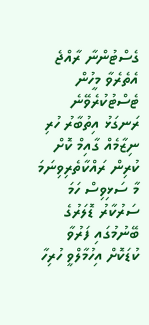ގެސްޓުންނާ ރާއްޖެ އެތެރެވާ މީހުން ޓެސްޓުކުރެވޭނެ ރަނގަޅު އިތުބާރު ހުރި ނިޒާމެއް ގާއިމް ކޮށް ކުރިން ރައްކާތެރިވިނަމަ މާ ސަޅިވިސް ހަމަ ސަރުކާރު ޑޮލަރުގެ ބޭނުމުގައި ފަރުވާ ކުޑަކޮށް އިހުމާލްވީ ހުރިހާ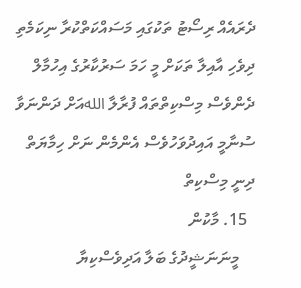ދެރައެއް ރިސޯޓު ތަކުގައި މަސައްކަތްކުރާ ނިކަމެތި ދިވެހި އާއިލާ ތަކަށް މީ ހަމަ ސަރުކާރުގެ އިހުމާލް ދެންވެސް މިސްކިތްތައް ފުރާލާ اللهއަށް ދަންނަވާ ސުނާމީ އައިދުވަހުވެސް އެންމެން ނަށް ހިމާޔަތް ދިނީ މިސްކިތް
  15. މާކުން
    މީނަނަޝީދުގެ ބަލާ އަދިވެސްކިޔާ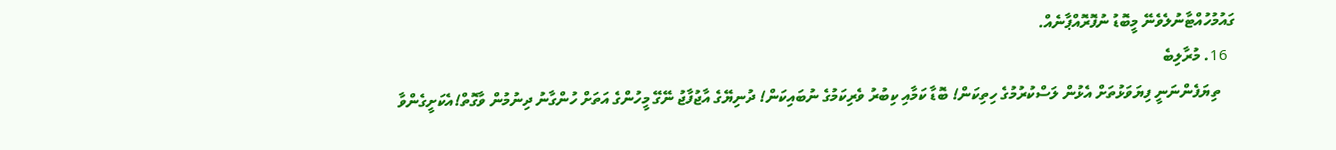ގައުމުހުއްޓާނުލެވެނޭ މީބޮޑު ނުފޮރޮއްޕާނެއް.
  16. މުރާލިބެ
    ތިޔަފެންނަނީ ފިޔަވަޅުތަށް އެޅުން ލަސްކުރުމުގެ ހިތިކަން! ބޮޑާ ކަމާއި ކިބުރު ވެރިކަމުގެ ނުބައިކަން! ދުނިޔޭގެ އާޖުފާޖު ނޭގޭ މީހުންގެ އަތަށް ހުންގާނު ދިނުމުން ވާގޮތް!އެކަށީގެންވާ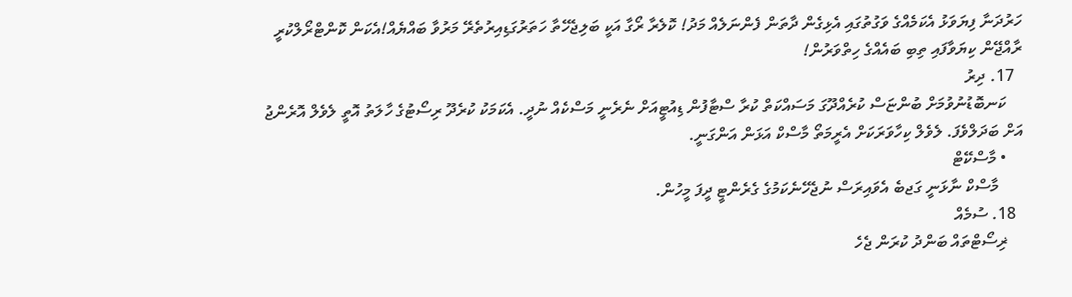ހަރުދަނާ ފިޔަވަޅު އެކަމެއްގެ ވަގުތުގައި އެޅިގެން ދާތަން ފެންނަލެއް މަދު! ކޮލެރާ ރޯގާ އަކީ ބަލިޖެހޭތާ ހަތަރުގަޑިއިރުތެރޭ މަރުވާ ބައްޔެއް!އެކަން ކޮންޓްރޯލްކުރީ ރާއްޖޭން ކިޔަވާފައި ތިބި ބައެއްގެ ހިތްވަރުން!
  17. ދިރު
    ކަނބޮޑުނުވުމަށް ބުންޏަސް ކުރެއްދޫގަ މަސައްކަތް ކުރާ ސްޓާފުން ޑިއުޓީއަށް ނެރެނީ މަސްކެއް ނުދީ. އެކަމަކު ކުރެދޫ ރިސޯޓުގެ ހާލަތު އޮތީ ލެވެލް އޮރެންޖު އަށް ބަދަލްވެފަ. ލެވެލް ކިހާވަރަކަށް އެރީމަތޯ މާސްކް އަޅަން އަންގަނީ.
    • މާސްކޭޓް
      މާސްކް ނާޅަނީ ގަޖބެ އެވައިރަސް ނުޖެހޭނެކަމުގެ ގެރެންޓީ ދީފަ މީހުން.
  18. ސުމެއް
    ޜިސޯޓްތައް ބަންދު ކުރަން ޖެހެ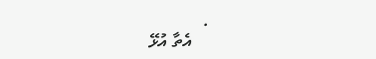.
    އެތާ އުޅޭ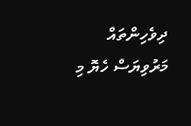ދިވެހިންތައް މަރުވިޔަސް ހެޔޮ މި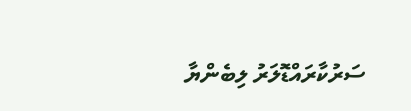ސަރުކާރައްޑޮލަރު ލިބެންޔާ